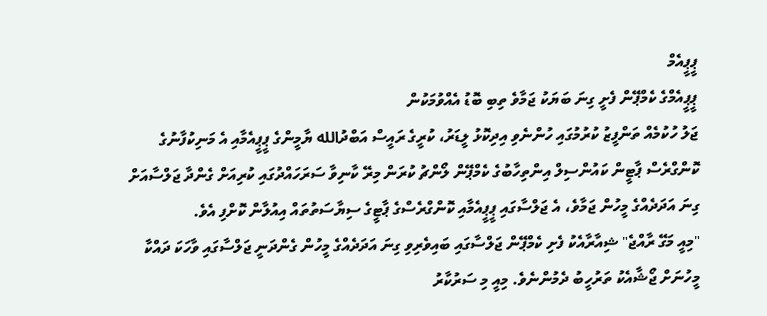ޕީޕީއެމް
ޕީޕީއެމްގެ ކެމްޕޭން ފެށީ ގިނަ ބަޔަކު ޖަމާވެ ތިބި ބޮޑު އެއްވުމަކުން
ޖަލު ހުކުމެއް ތަންފީޒު ކުރުމުގައި ހުންނެވި އިދިކޮޅު ލީޑަރު، ކުރީގެ ރައީސް އަބްދުالله ޔާމީންގެ ޕީޕީއެމާއި އެ މަނިކުފާނުގެ ކޮންގްރެސް ޕާޓީން ކައުންސިލް އިންތިހާބުގެ ކެމްޕޭން ލޯންޗު ކުރަން މިރޭ ކާނިވާ ސަރަހައްދުގައި ކުރިއަށް ގެންދާ ޖަލްސާއަށް ގިނަ އަދަދެއްގެ މީހުން ޖަމާވެ، އެ ޖަލްސާގައި ޕީޕީއެމާއި ކޮންގްރެސްގެ ޕާޓީގެ ސިޔާސަތުތައް އިއުލާން ކޮށްފި އެވެ.
"މިއީ މަގޭ ރާއްޖެ" ޝިއާރާއެކު ފެށި ކެމްޕޭން ޖަލްސާގައި ބައިވެރިވި ގިނަ އަދަދެއްގެ މީހުން ގެންދަނީ ޖަލްސާގައި ވާހަކަ ދައްކާ މީހުނަށް ޖޯޝާއެކު ތަރުހީބު ދެމުންނެވެ. މިއީ މި ސަރުކާރު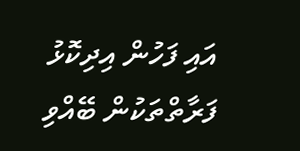އައި ފަހުން އިދިކޮޅު ފަރާތްތަކުން ބޭއްވި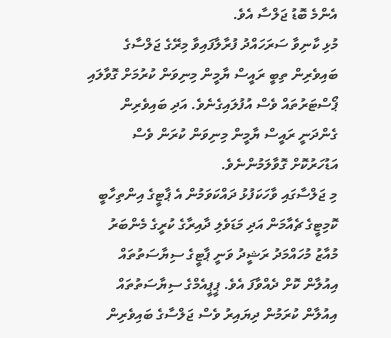އެންމެ ބޮޑު ޖަލްސާ އެވެ.
މުޅި ކާނިވާ ސަރަހައްދު ފުރާލާފައިވާ މިރޭގެ ޖަލްސާގެ ބައިވެރިން ތިބީ ރައީސް ޔާމީން މިނިވަން ކުރުމަށް ގޮވާލައި ޕޯސްޓަރުތައް ވެސް އުފުލައިގެނެވެ. އަދި ބައިވެރިން ގެންދަނީ ރައީސް ޔާމީން މިނިވަން ކުރަން ވެސް އަޑުހަރުކޮށް ގޮވާލަމުންނެވެ.
މި ޖަލްސާގައި ވާހަކަފުޅު ދައްކަވަމުން އެ ޕާޓީގެ އިންތިހާބީ ކޮމިޓީގެ ޗެއާމަން އަދި މަޑަވެލި ދާއިރާގެ ކުރީގެ މެންބަރު މުއާޒު މުހައްމަދު ރަޝީދު ވަނީ ޕާޓީގެ ސިޔާސަތުތައް އިއުލާން ކޮށް ދެއްވާފަ އެވެ. ޕީޕީއެމްގެ ސިޔާސަތުތައް އިއުލާން ކުރަމުން ދިޔައިރު ވެސް ޖަލްސާގެ ބައިވެރިން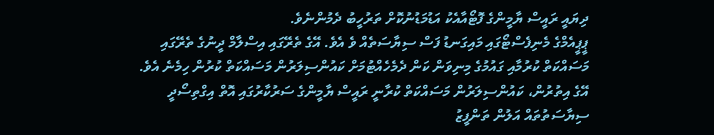ދިޔައީ ރައީސް ޔާމީންގެ ފޮޓޯއާއެކު އަޑުމަޑުނުކޮށް ތަރުހީބު ދެމުންނެވެ.
ޕީޕީއެމްގެ މެނިފެސްޓޯގައި މައިގަނޑު ފަސް ސިޔާސަތެއް ވެ އެވެ. އޭގެ ތެރޭގައި އިސްލާމް ދީނުގެ ތެރޭގައި މަސައްކަތް ކުރުމާއި ގައުމުގެ މިނިވަން ކަން ދެމެހެއްޓުމަށް ކައުންސިލަރުން މަސައްކަތް ކުރުން ހިމެނެ އެވެ.
އޭގެ އިތުރުން، ކައުންސިލަރުން މަސައްކަތް ކުރާނީ ރައީސް ޔާމީންގެ ސަރުކާރުގައި އޮތް އިގްތިސޯދީ ސިޔާސަތުތައް އަލުން ތަންފީޒު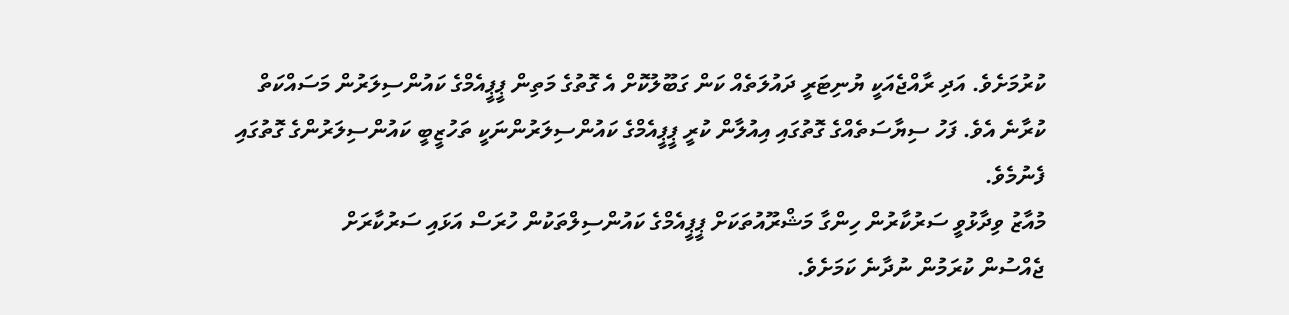ކުރުމަށެވެ. އަދި ރާއްޖެއަކީ ޔުނިޓަރީ ދައުލަތެއް ކަން ގަބޫލުކޮށް އެ ގޮތުގެ މަތިން ޕީޕީއެމްގެ ކައުންސިލަރުން މަސައްކަތް ކުރާނެ އެވެ. ފަހު ސިޔާސަތެއްގެ ގޮތުގައި އިއުލާން ކުރީ ޕީޕީއެމްގެ ކައުންސިލަރުންނަކީ ތަހުޒީބީ ކައުންސިލަރުންގެ ގޮތުގައި ފެނުމެވެ.
މުއާޒު ވިދާޅުވީ ސަރުކާރުން ހިންގާ މަޝްރޫއުތަކަށް ޕީޕީއެމްގެ ކައުންސިލްތަކުން ހުރަސް އަޅައި ސަރުކާރަށް
ޖެއްސުން ކުރަމުން ނުދާނެ ކަމަށެވެ.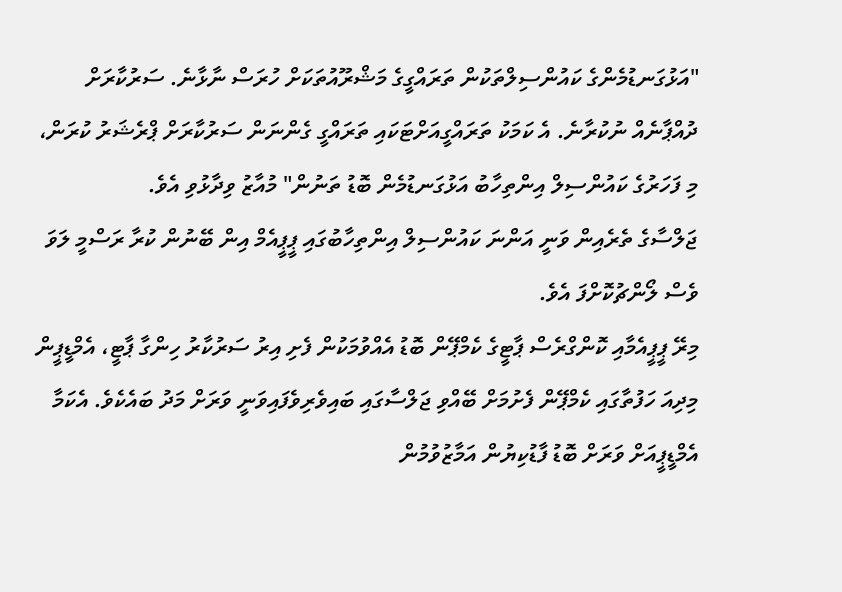"އަޅުގަނޑުމެންގެ ކައުންސިލްތަކުން ތަރައްގީގެ މަޝްރޫއުތަކަށް ހުރަސް ނާޅާނެ. ސަރުކާރަށް ދުއްޕާނެއް ނުކުރާނެ. އެ ކަމަކު ތަރައްގީއަށްޓަކައި ތަރައްގީ ގެންނަން ސަރުކާރަށް ޕްރެޝަރު ކުރަން، މި ފަހަރުގެ ކައުންސިލް އިންތިހާބު އަޅުގަނޑުމެން ބޮޑު ތަނުން" މުއާޒު ވިދާޅުވި އެވެ.
ޖަލްސާގެ ތެރެއިން ވަނީ އަންނަ ކައުންސިލް އިންތިހާބުގައި ޕީޕީއެމް އިން ބޭނުން ކުރާ ރަސްމީ ލަވަ ވެސް ލޯންޗުކޮށްފަ އެވެ.
މިރޭ ޕީޕީއެމާއި ކޮންގްރެސް ޕާޓީގެ ކެމްޕޭން ބޮޑު އެއްވުމަކުން ފެށި އިރު ސަރުކާރު ހިންގާ ޕާޓީ، އެމްޑީޕީން މިދިއަ ހަފުތާގައި ކެމްޕޭން ފެށުމަށް ބޭއްވި ޖަލްސާގައި ބައިވެރިވެފައިވަނީ ވަރަށް މަދު ބައެކެވެ. އެކަމާ އެމްޑީޕީއަށް ވަރަށް ބޮޑު ފާޑުކިޔުން އަމާޒުވުމުން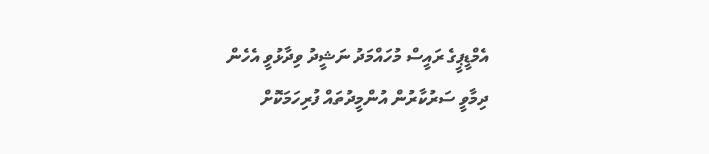އެމްޑީޕީގެ ރައީސް މުހައްމަދު ނަޝީދު ވިދާޅުވީ އެހެން ދިމާވީ ސަރުކާރުން އުންމީދުތައް ފުރިހަމަކޮށް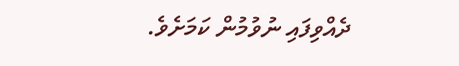ދެއްވިފައި ނުވުމުން ކަމަށެވެ.